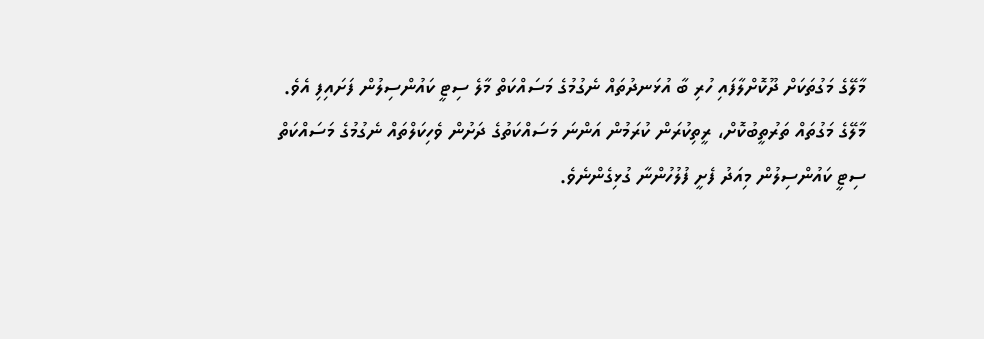މާލޭގެ މަގުތަކަށް ދޫކޮށްލާފައި ހުރި ބާ އުޅަނދުތައް ނެގުމުގެ މަސައްކަތް މާލެ ސިޓީ ކައުންސިލުން ފަށައިފި އެވެ.
މާލޭގެ މަގުތައް ތަރުތީބުކޮށް، ރީތިކުރަން ކުރަމުން އަންނަ މަސައްކަތުގެ ދަށުން ވެހިކަލްތައް ނެގުމުގެ މަސައްކަތް ސިޓީ ކައުންސިލުން މިއަދު ފެށީ ފުލުހުންނާ ގުޅިގެންނެވެ.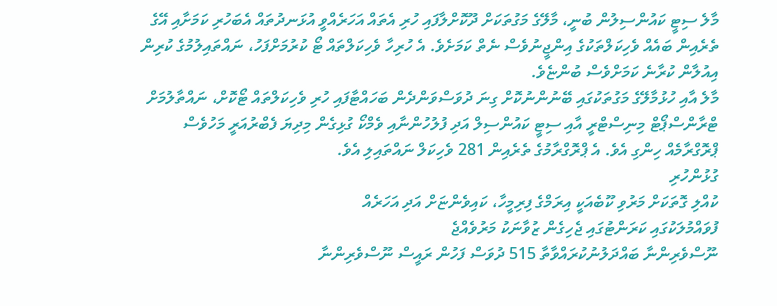މާލެ ސިޓީ ކައުންސިލުން ބުނީ، މާލޭގެ މަގުތަކަށް ދޫކޮށްލާފައި ހުރި އެތައް އަހަރެއްވީ އުޅަނދުތައް އެބަހުރި ކަމަށާއި އޭގެ ތެރެއިން ބައެއް ވެހިކަލްތަކުގެ އިންޖީނުވެސް ނެތް ކަމަށެވެ. އެ ހުރިހާ ވެހިކަލްތައް ޓޯ ކުރުމަށްފަހު، ނައްތައިލުމުގެ ކުރިން އިއުލާން ކުރާނެ ކަމަށްވެސް ބުންޏެވެ.
މާލެ އާއި ހުޅުމާލޭގެ މަގުތަކުގައި ބޭނުންނުކޮށް ގިނަ ދުވަސްވަންދެން ބަހައްޓާފައި ހުރި ވެހިކަލްތައް ޓޯކޮށް، ނައްތާލުމަށް ޓްރާންސްޕޯޓް މިނިސްޓްރީ އާއި ސިޓީ ކައުންސިލް އަދި ފުލުހުންނާއި ވެމްކޯ ގުޅިގެން މިދިޔަ ފެބްރުއަރީ މަހުވެސް ޕްރޮގްރާމެއް ހިންގި އެވެ. އެ ޕްރޮގްރާމުގެ ތެރެއިން 281 ވެހިކަލް ނައްތައިލި އެވެ.
ގުޅުންހުރި
ކުއްލި ގޮތަކަށް މަރުވި ކޫބެއަކީ އިރަމްގެ ފިރިމީހާ، ކައިވެންޏަށް އަދި އަހަރެއް
ފުވައްމުލަކުގައި ކަރަންޓުގައި ޖެހިގެން ޒުވާނަކު މަރުވެއްޖެ
ނޫސްވެރިންނާ ބައްދަލުނުކުރައްވާތާ 515 ދުވަސް ފަހުން ރައީސް ނޫސްވެރިންނާ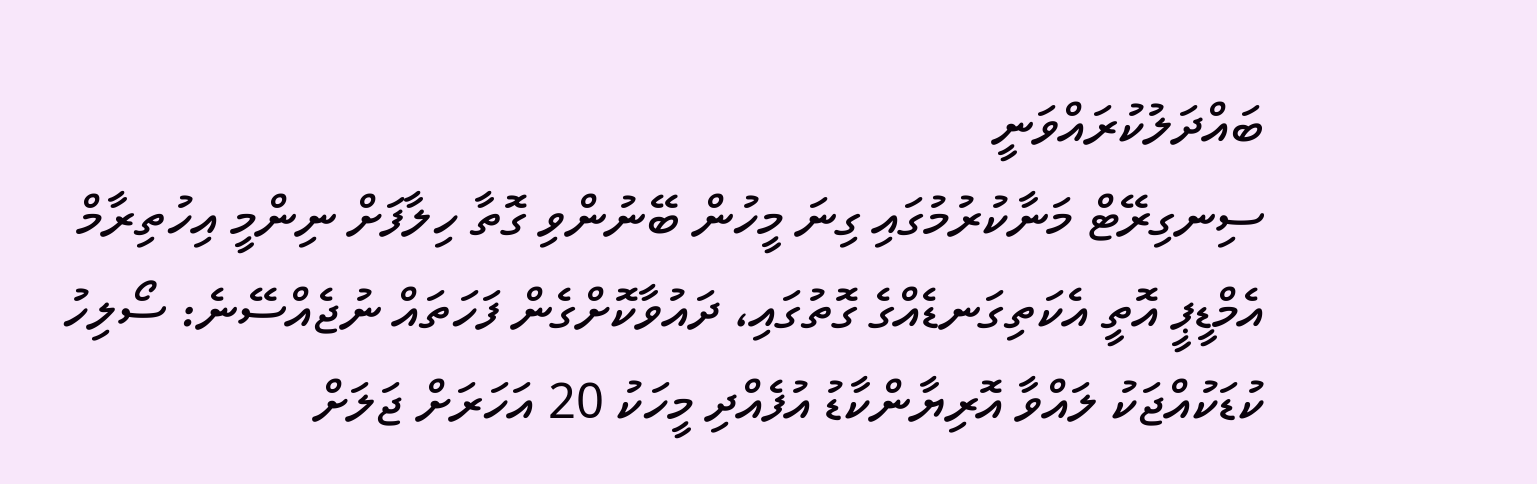ބައްދަލުކުރައްވަނީ
ސިނގިރޭޓް މަނާކުރުމުގައި ގިނަ މީހުން ބޭނުންވި ގޮތާ ހިލާފަށް ނިންމީ އިހުތިރާމް
އެމްޑީޕީ އޮތީ އެކަތިގަނޑެއްގެ ގޮތުގައި، ދައުވާކޮށްގެން ފަހަތައް ނުޖެއްސޭނެ: ސޯލިހު
ކުޑަކުއްޖަކު ލައްވާ އޮރިޔާންކާޑު އުފެއްދި މީހަކު 20 އަހަރަށް ޖަލަށް